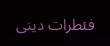فئطرات دینی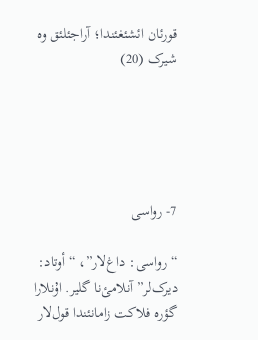قورئان ائشئغئندا؛ آراجئلئق وە شیرک (20)





7- رواسی

“رواسی: داغ‌لار”، “أوتاد: دیرک‌لر” آنلامئ‌نا گلیر. اۇنلارا گؤرە فلاکت زامانئندا قول‌لار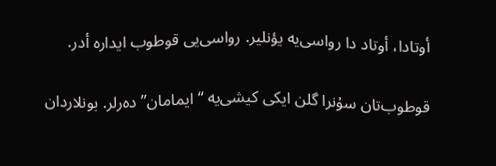أوتادا، أوتاد دا رواسی‌یە یؤنلیر. رواسی‌یی قوطوب ایدارە أدر.

قوطوب‌تان سۇنرا گلن ایکی کیشی‌یە “ایمامان” دەرلر. بونلاردان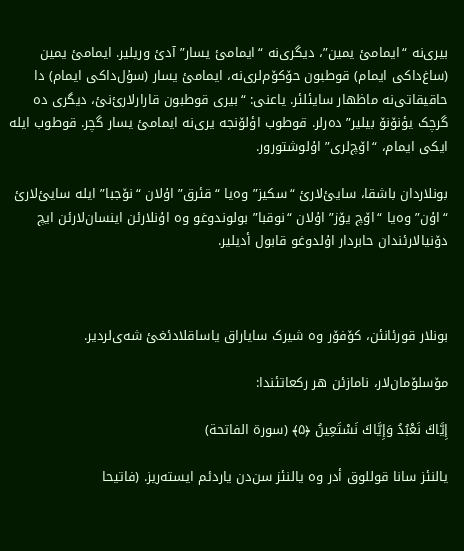بیری‌نە “ایمامئ یمین”، دیگری‌نە “ایمامئ یسار” آدئ وریلیر. ایمامئ یمین (ساغ‌داکی ایمام) قوطبون حۆکۆم‌لری‌نە، ایمامئ یسار (سۇل‌داکی ایمام) دا حاقیقاتی‌نە ماظهار سایئلئر. یاعنی: “بیری قوطبون قارارلارئ‌نئ، دیگری دە گرچک یؤنۆنۆ بیلیر” دەرلر. قوطوب اؤلۆنجە یری‌نە ایمامئ یسار گچر. قوطوب ایلە ایکی ایمام، “اۆچ‌لری” اۇلوشتورور.

بونلاردان باشقا، سایئ‌لارئ “سکیز” وەیا “قئرق” اۇلان “نۆجبا” ایلە سایئ‌لارئ “اۇن” وەیا “اۆچ یۆز” اۇلان “نوقبا” بولوندوغو وە اۇنلارئن اینسان‌لارئن ایچ دۆنیالارئندان حابردار اۇلدوغو قابول أدیلیر.



بونلار قورئانئن، کۆفۆر وە شیرک سایاراق یاساقلادئغئ شەی‌لردیر.

مۆسلۆمان‌لار، نامازئن هر رکعاتئندا:

إِيَّاكَ نَعْبُدُ وَإِيَّاكَ نَسْتَعِينُ ﴿۵﴾ (سورة الفاتحة)

یالنئز سانا قوللوق أدر وە یالنئز سن‌دن یاردئم ایستەریز. (فاتیحا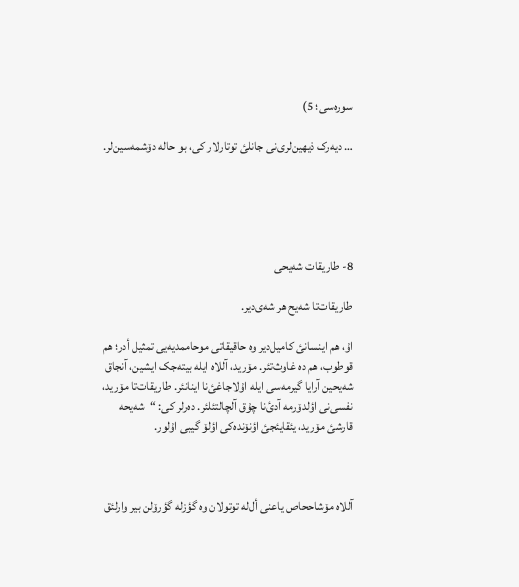سورەسی؛ 5)

… دیەرک ذیهین‌لری‌نی جانلئ توتارلار کی، بو حالە دۆشمەسین‌لر.





8- طاریقات شەیحی

طاریقات‌تا شەیح هر شەی‌دیر.

اۇ، هم اینسانئ کامیل‌دیر وە حاقیقاتی موحاممدیەیی تمثیل أدر؛ هم قوطوب، هم دە غاوث‌تئر. مۆرید، آللاە ایلە بیتەجک ایشین، آنجاق شەیحین آرایا گیرمەسی ایلە اۇلاجاغئ‌نا اینانئر. طاریقات‌تا مۆرید، نفسی‌نی اؤلدۆرمە آدئ‌نا چۇق آلچالتئلئر. دەرلر کی: “شەیحە قارشئ مۆرید، یئقایئجئ اؤنۆندەکی اؤلۆ گیبی اۇلور.



آللاە مۆشاححاص یاعنی أل‌لە توتولان وە گؤزلە گؤرۆلن بیر وارلئق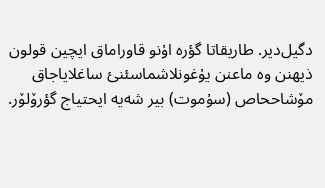دگیل‌دیر. طاریقاتا گؤرە اۇنو قاوراماق ایچین قولون ذیهنن وە ماعنن یۇغونلاشماسئنئ ساغلایاجاق مۆشاححاص (سۇموت) بیر شەیە ایحتیاج گؤرۆلۆر.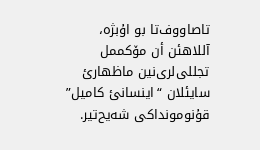تاصاووف‌تا بو اۇبژە، آللاهئن أن مۆکممل تجللی‌لری‌نین ماظهارئ سایئلان “اینسانئ کامیل” قۇنومونداکی شەیح‌تیر.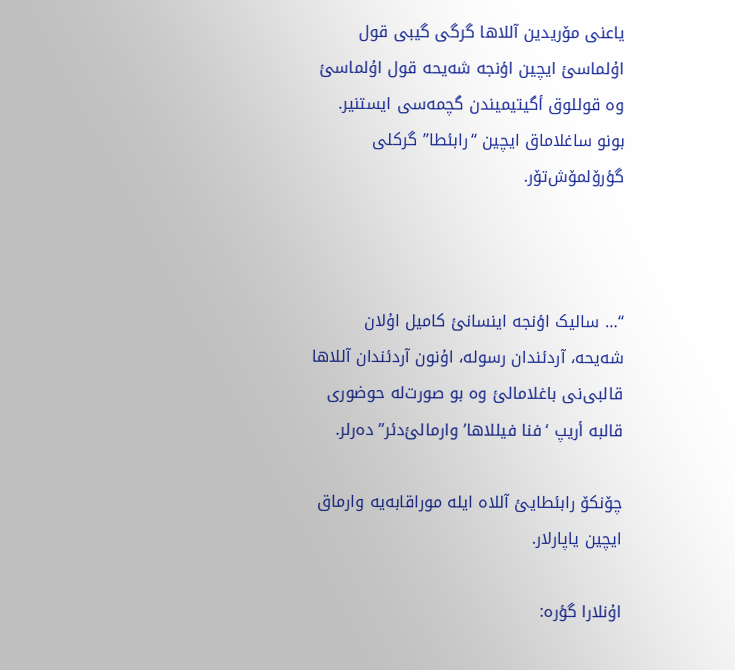یاعنی مۆریدین آللاها گرگی گیبی قول اۇلماسئ ایچین اؤنجە شەیحە قول اۇلماسئ وە قوللوق أگیتیمیندن گچمەسی ایستنیر. بونو ساغلاماق ایچین “رابئطا” گرکلی گؤرۆلمۆش‌تۆر.



“… سالیک اؤنجە اینسانئ کامیل اۇلان شەیحە، آردئندان رسولە، اۇنون آردئندان آللاها قالبی‌نی باغلامالئ وە بو صورت‌لە حوضوری قالبە أریپ ‘فنا فیللاها’ وارمالئ‌دئر” دەرلر.

چۆنکۆ رابئطایئ آللاە ایلە موراقابەیە وارماق ایچین یاپارلار.

اۇنلارا گؤرە: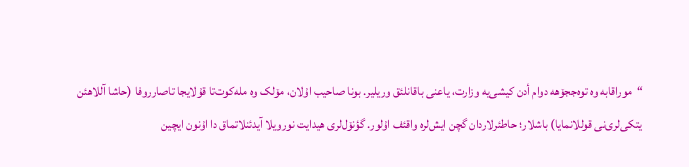“موراقابە وە توەججۆهە دوام أدن کیشی‌یە وزارت، یاعنی باقانلئق وریلیر. بونا صاحیب اۇلان، مۆلک وە ملەکوت‌تا قۇلایجا تاصارروفا (حاشا آللاهئن یتکی‌لری‌نی قوللانمایا) باشلار؛ حاطئرلاردان گچن ایش‌لرە واقئف اۇلور. گؤنۆل‌لری هیدایت نورویلا آیدئنلاتماق دا اۇنون ایچین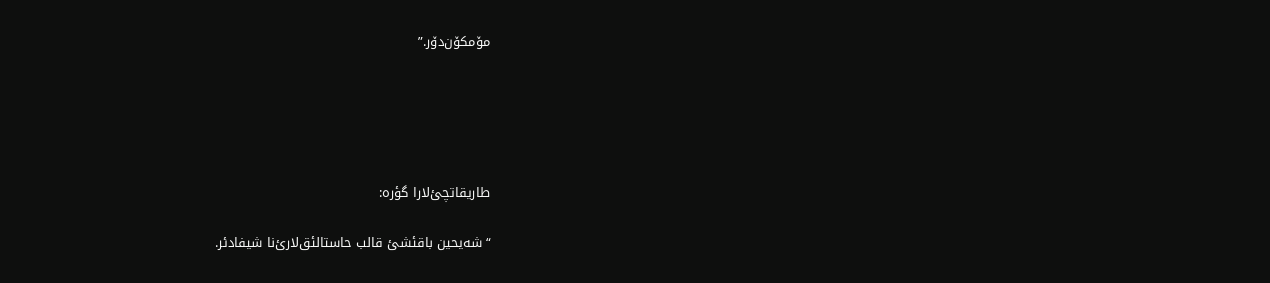مۆمکۆن‌دۆر.”





طاریقاتچئ‌لارا گؤرە:

“شەیحین باقئشئ قالب حاستالئق‌لارئ‌نا شیفادئر.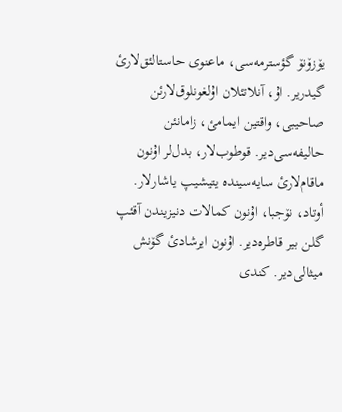یۆزۆنۆ گؤسترمەسی، ماعنوی حاستالئق‌لارئ گیدریر. اۇ، آنلاتئلان اۇلغونلوق‌لارئن صاحیبی، واقتین ایمامئ، زامانئن حالیفەسی‌دیر. قوطوب‌لار، بدل‌لر اۇنون ماقام‌لارئ سایەسیندە یتیشیپ یاشارلار. أوتاد، نۆجبا، اۇنون کمالات دنیزیندن آقئپ گلن بیر قاطرەدیر. اۇنون ایرشادئ گۆنش میثالی‌دیر. کندی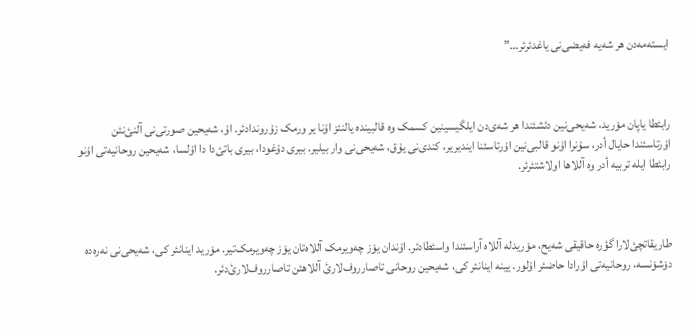ایستەمەدن هر شەیە فەیضی‌نی یاغدئرئر…”



رابئطا یاپان مۆرید، شەیحی‌نین دئشئندا هر شەی‌دن ایلگیسینین کسمک وە قالبیندە یالنئز اۇنا یر ورمک زۇروندادئر. اۇ، شەیحین صورتی‌نی آلنئ‌نئن اۇرتاسئندا حایال أدر، سۇنرا اۇنو قالبی‌نین اۇرتاسئنا ایندیریر، کندی‌نی یۇق، شەیحی‌نی وار بیلیر. بیری دۇغودا، بیری باتئ‌دا دا اۇلسا، شەیحین روحانیەتی اۇنو رابئطا ایلە تربیە أدر وە آللاها اولاشتئرئر.



طاریقاتچئ‌لارا گؤرە حاقیقی شەیح، مۆریدلە آللاە آراسئندا واسئطادئر. اۇندان یۆز چەویرمک آللاەتان یۆز چەویرمک‌تیر. مۆرید اینانئر کی، شەیحی‌نی نەرەدە دۆشۆنسە، روحانیەتی اۇرادا حاضئر اۇلور. یینە اینانئر کی، شەیحین روحانی تاصارروف‌لارئ آللاهئن تاصارروف‌لارئ‌دئر.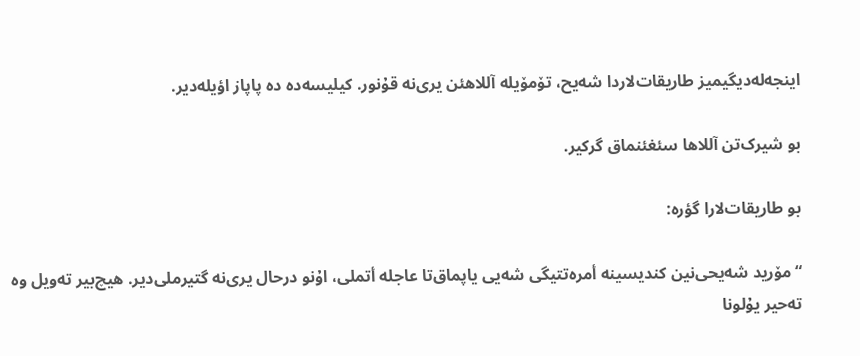اینجەلەدیگیمیز طاریقات‌لاردا شەیح، تۆمۆیلە آللاهئن یری‌نە قۇنور. کیلیسەدە دە پاپاز اؤیلەدیر.

بو شیرک‌تن آللاها سئغئنماق گرکیر.

بو طاریقات‌لارا گؤرە:

“مۆرید شەیحی‌نین کندیسینە أمرەتتیگی شەیی یاپماق‌تا عاجلە أتملی، اۇنو درحال یری‌نە گتیرملی‌دیر. هیچ‌بیر تەویل وە تەحیر یۇلونا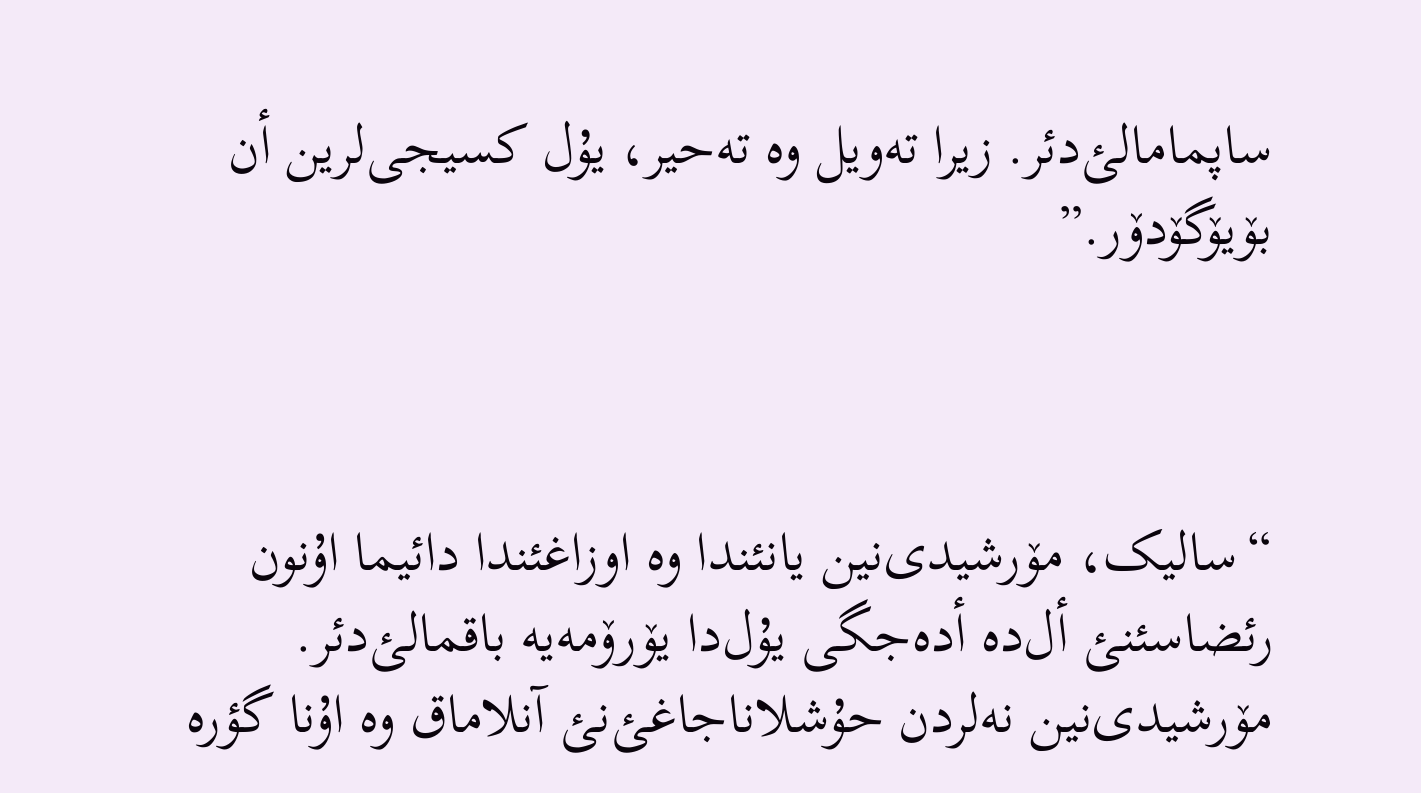ساپمامالئ‌دئر. زیرا تەویل وە تەحیر، یۇل کسیجی‌لرین أن بۆیۆگۆدۆر.”



“سالیک، مۆرشیدی‌نین یانئندا وە اوزاغئندا دائیما اۇنون رئضاسئنئ أل‌دە أدەجگی یۇل‌دا یۆرۆمەیە باقمالئ‌دئر. مۆرشیدی‌نین نەلردن حۇشلاناجاغئ‌نئ آنلاماق وە اۇنا گؤرە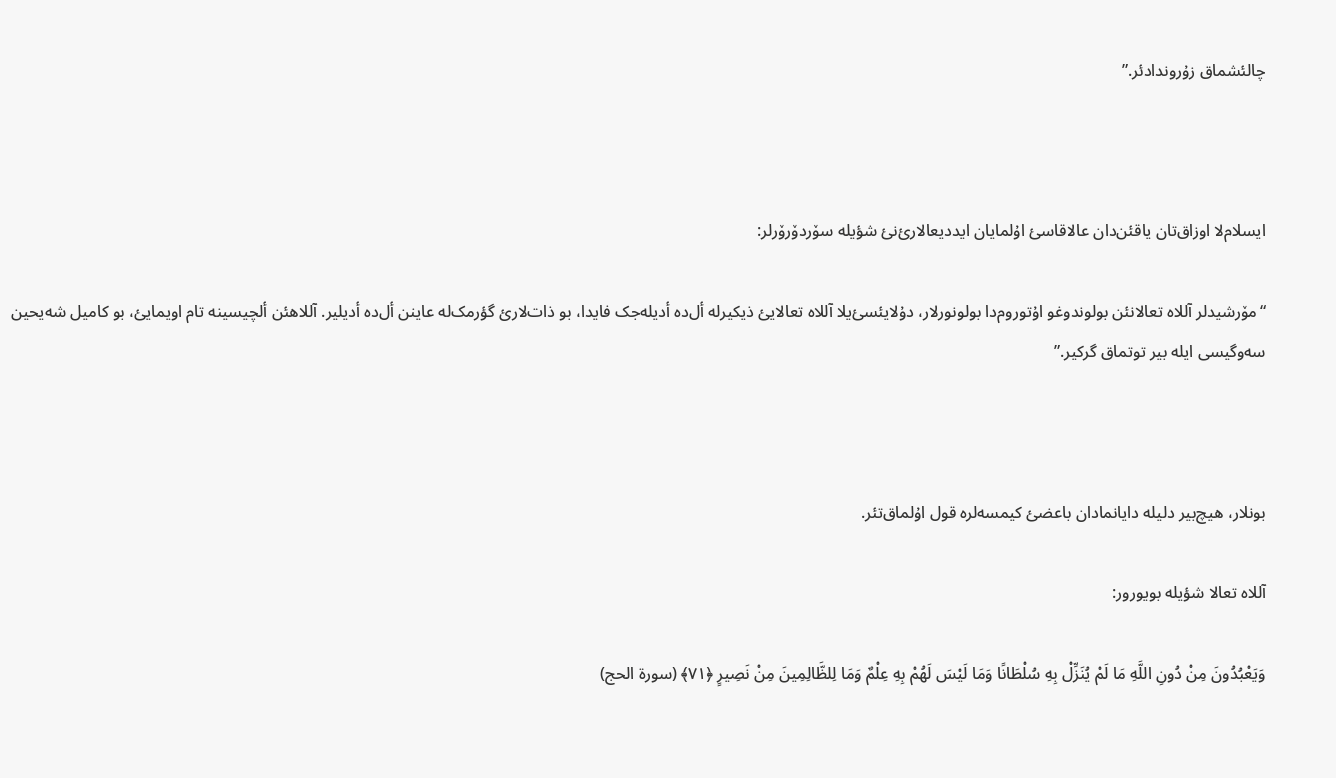چالئشماق زۇروندادئر.”



ایسلام‌لا اوزاق‌تان یاقئن‌دان عالاقاسئ اۇلمایان ایددیعالارئ‌نئ شؤیلە سۆردۆرۆرلر:

“مۆرشیدلر آللاە تعالانئن بولوندوغو اۇتوروم‌دا بولونورلار، دۇلایئسئ‌یلا آللاە تعالایئ ذیکیرلە أل‌دە أدیلەجک فایدا، بو ذات‌لارئ گؤرمک‌لە عاینن أل‌دە أدیلیر. آللاهئن ألچیسینە تام اویمایئ، بو کامیل شەیحین سەوگیسی ایلە بیر توتماق گرکیر.”



بونلار، هیچ‌بیر دلیلە دایانمادان باعضئ کیمسەلرە قول اۇلماق‌تئر.

آللاە تعالا شؤیلە بویورور:

وَيَعْبُدُونَ مِنْ دُونِ اللَّهِ مَا لَمْ يُنَزِّلْ بِهِ سُلْطَانًا وَمَا لَيْسَ لَهُمْ بِهِ عِلْمٌ وَمَا لِلظَّالِمِينَ مِنْ نَصِيرٍ ﴿۷۱﴾ (سورة الحج)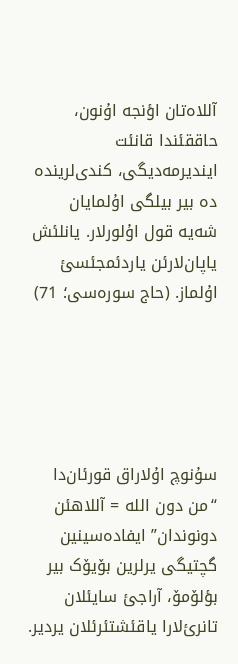آللاەتان اؤنجە اۇنون، حاققئندا قانئت ایندیرمەدیگی، کندی‌لریندە دە بیر بیلگی اۇلمایان شەیە قول اۇلورلار. یانلئش یاپان‌لارئن یاردئمجئسئ اۇلماز. (حاج سورەسی؛ 71)





سۇنوچ اۇلاراق قورئان‌دا “من دون اللە = آللاهئن دونوندان” ایفادەسینین گچتیگی یرلرین بۆیۆک بیر بؤلۆمۆ، آراجئ سایئلان تانرئ‌لارا یاقئشتئرئلان یردیر.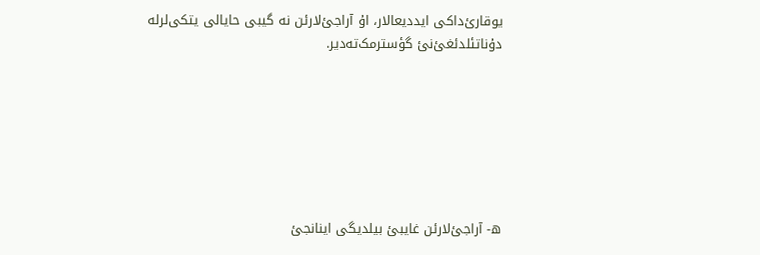یوقارئ‌داکی ایددیعالار، اۇ آراجئ‌لارئن نە گیبی حایالی یتکی‌لرلە دۇناتئلدئغئ‌نئ گؤسترمک‌تەدیر.







ه- آراجئ‌لارئن غایبئ بیلدیگی اینانجئ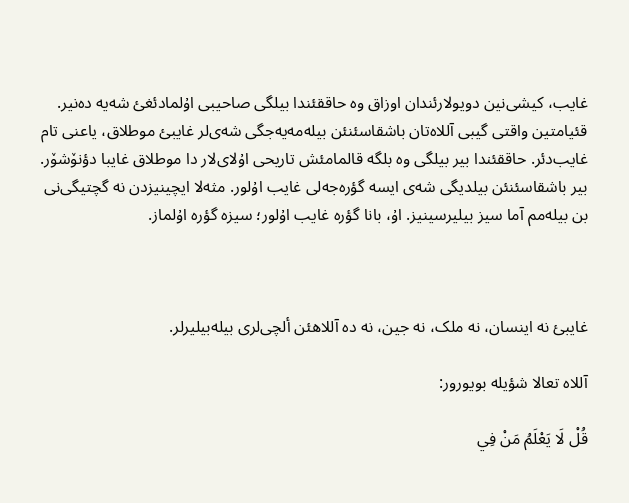غایب، کیشی‌نین دویولارئندان اوزاق وە حاققئندا بیلگی صاحیبی اۇلمادئغئ شەیە دەنیر. قئیامتین واقتی گیبی آللاەتان باشقاسئنئن بیلەمەیەجگی شەی‌لر غایبئ موطلاق، یاعنی تام غایب‌دئر. حاققئندا بیر بیلگی وە بلگە قالمامئش تاریحی اۇلای‌لار دا موطلاق غایبا دؤنۆشۆر. بیر باشقاسئنئن بیلدیگی شەی ایسە گؤرەجەلی غایب اۇلور. مثەلا ایچینیزدن نە گچتیگی‌نی بن بیلەمم آما سیز بیلیرسینیز. اۇ، بانا گؤرە غایب اۇلور؛ سیزە گؤرە اۇلماز.



غایبئ نە اینسان، نە ملک، نە جین، نە دە آللاهئن ألچی‌لری بیلەبیلیرلر.

آللاە تعالا شؤیلە بویورور:

قُلْ لَا يَعْلَمُ مَنْ فِي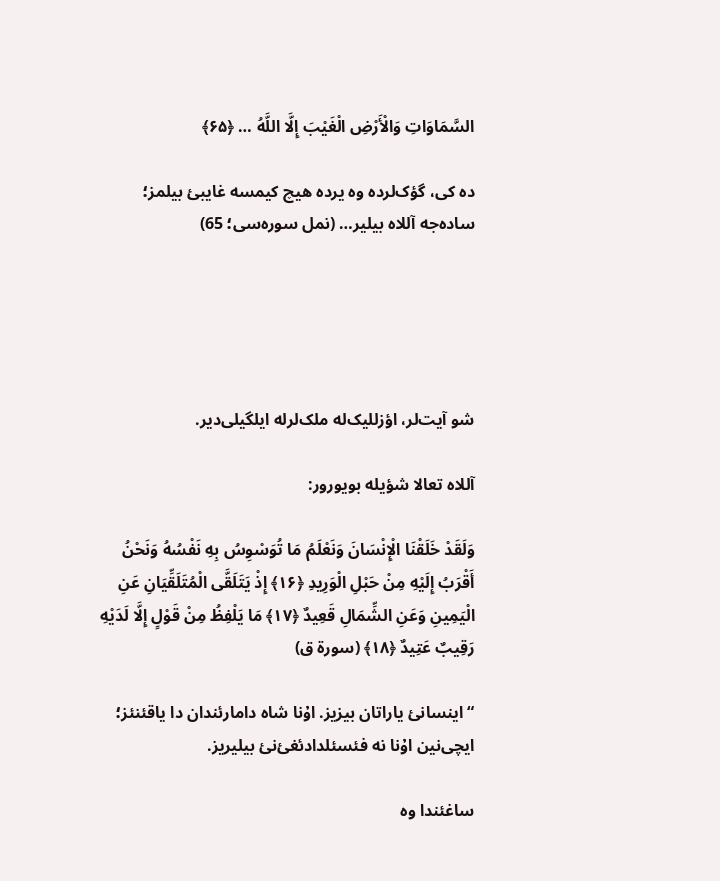السَّمَاوَاتِ وَالْأَرْضِ الْغَيْبَ إِلَّا اللَّهُ … ﴿۶۵﴾

دە کی، گؤک‌لردە وە یردە هیچ کیمسە غایبئ بیلمز؛ سادەجە آللاە بیلیر… (نمل سورەسی؛ 65)





شو آیت‌لر، اؤزللیک‌لە ملک‌لرلە ایلگیلی‌دیر.

آللاە تعالا شؤیلە بویورور:

وَلَقَدْ خَلَقْنَا الْإِنْسَانَ وَنَعْلَمُ مَا تُوَسْوِسُ بِهِ نَفْسُهُ وَنَحْنُ أَقْرَبُ إِلَيْهِ مِنْ حَبْلِ الْوَرِيدِ ﴿۱۶﴾ إِذْ يَتَلَقَّى الْمُتَلَقِّيَانِ عَنِ الْيَمِينِ وَعَنِ الشِّمَالِ قَعِيدٌ ﴿۱۷﴾ مَا يَلْفِظُ مِنْ قَوْلٍ إِلَّا لَدَيْهِ رَقِيبٌ عَتِيدٌ ﴿۱۸﴾ (سورة ق)

“اینسانئ یاراتان بیزیز. اۇنا شاە دامارئندان دا یاقئنئز؛ ایچی‌نین اۇنا نە فئسئلدادئغئ‌نئ بیلیریز.

ساغئندا وە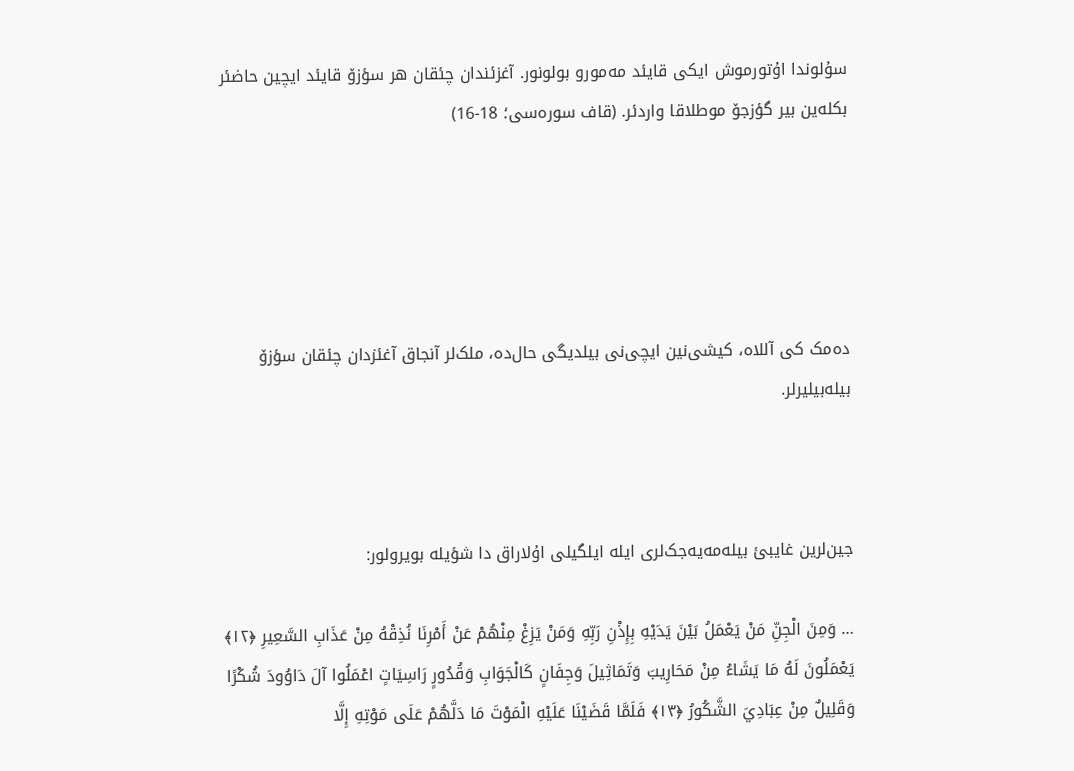سۇلوندا اۇتورموش ایکی قایئد مەمورو بولونور. آغزئندان چئقان هر سؤزۆ قایئد ایچین حاضئر بکلەین بیر گؤزجۆ موطلاقا واردئر. (قاف سورەسی؛ 18-16)





دەمک کی آللاە، کیشی‌نین ایچی‌نی بیلدیگی حال‌دە، ملک‌لر آنجاق آغئزدان چئقان سؤزۆ بیلەبیلیرلر.



جین‌لرین غایبئ بیلەمەیەجک‌لری ایلە ایلگیلی اۇلاراق دا شؤیلە بویرولور:

… وَمِنَ الْجِنِّ مَنْ يَعْمَلُ بَيْنَ يَدَيْهِ بِإِذْنِ رَبِّهِ وَمَنْ يَزِغْ مِنْهُمْ عَنْ أَمْرِنَا نُذِقْهُ مِنْ عَذَابِ السَّعِيرِ ﴿۱۲﴾ يَعْمَلُونَ لَهُ مَا يَشَاءُ مِنْ مَحَارِيبَ وَتَمَاثِيلَ وَجِفَانٍ كَالْجَوَابِ وَقُدُورٍ رَاسِيَاتٍ اعْمَلُوا آلَ دَاوُودَ شُكْرًا وَقَلِيلٌ مِنْ عِبَادِيَ الشَّكُورُ ﴿۱۳﴾ فَلَمَّا قَضَيْنَا عَلَيْهِ الْمَوْتَ مَا دَلَّهُمْ عَلَى مَوْتِهِ إِلَّا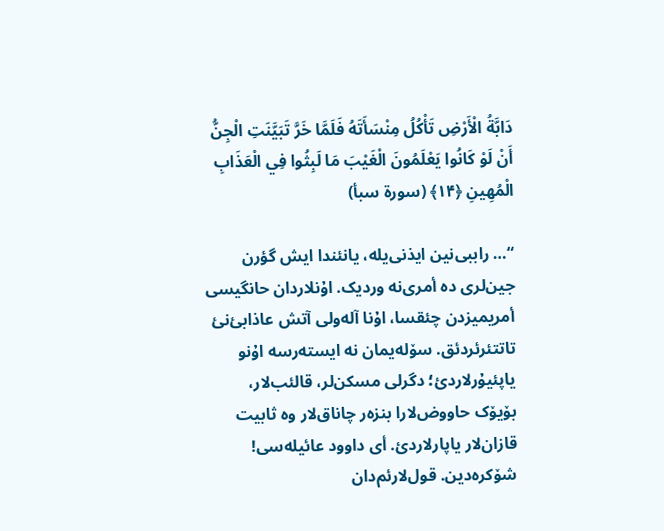دَابَّةُ الْأَرْضِ تَأْكُلُ مِنْسَأَتَهُ فَلَمَّا خَرَّ تَبَيَّنَتِ الْجِنُّ أَنْ لَوْ كَانُوا يَعْلَمُونَ الْغَيْبَ مَا لَبِثُوا فِي الْعَذَابِ الْمُهِينِ ﴿۱۴﴾ (سورة سبأ)

“… راببی‌نین ایذنی‌یلە، یانئندا ایش گؤرن جین‌لری دە أمری‌نە وردیک. اۇنلاردان حانگیسی أمریمیزدن چئقسا، اۇنا آلەولی آتش عاذابئ‌نئ تاتتئرئردئق. سۆلەیمان نە ایستەرسە اۇنو یاپئیۇرلاردئ؛ دگرلی مسکن‌لر، قالئب‌لار، بۆیۆک حاووض‌لارا بنزەر چاناق‌لار وە ثابیت قازان‌لار یاپارلاردئ. أی داوود عائیلەسی! شۆکرەدین. قول‌لارئم‌دان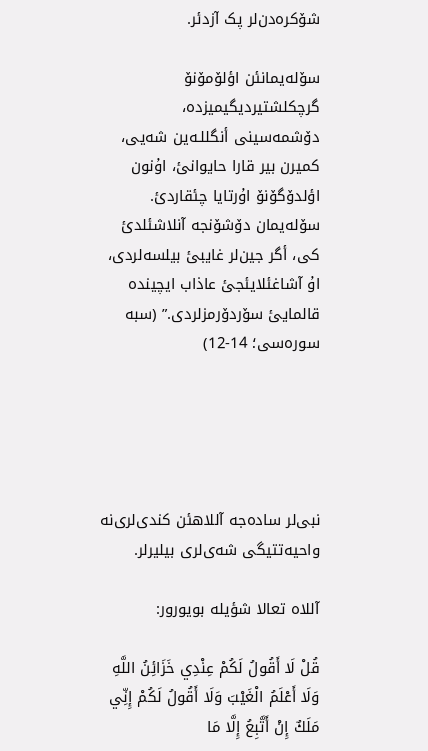شۆکرەدن‌لر پک آزدئر.

سۆلەیمانئن اؤلۆمۆنۆ گرچکلشتیردیگیمیزدە، دۆشمەسینی أنگللـەین شەیی، کمیرن بیر قارا حایوانئ، اۇنون اؤلدۆگۆنۆ اۇرتایا چئقاردئ. سۆلەیمان دۆشۆنجە آنلاشئلدئ کی، أگر جین‌لر غایبئ بیلسەلردی، اۇ آشاغئلایئجئ عاذاب ایچیندە قالمایئ سۆردۆرمزلردی.” (سبە سورەسی؛ 14-12)





نبی‌لر سادەجە آللاهئن کندی‌لری‌نە واحیەتتیگی شەی‌لری بیلیرلر.

آللاە تعالا شؤیلە بویورور:

قُلْ لَا أَقُولُ لَكُمْ عِنْدِي خَزَائِنُ اللَّهِ وَلَا أَعْلَمُ الْغَيْبَ وَلَا أَقُولُ لَكُمْ إِنِّي مَلَكٌ إِنْ أَتَّبِعُ إِلَّا مَا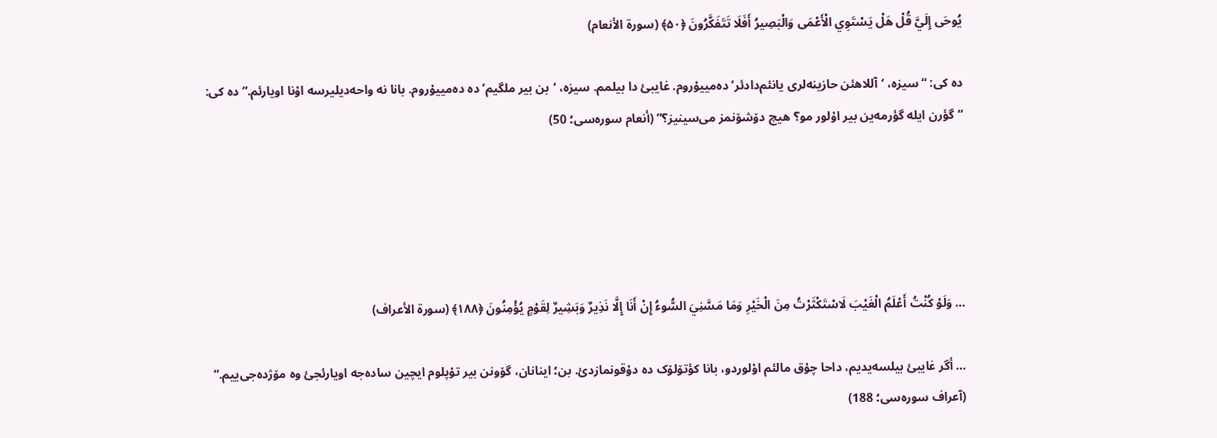يُوحَى إِلَيَّ قُلْ هَلْ يَسْتَوِي الْأَعْمَى وَالْبَصِيرُ أَفَلَا تَتَفَكَّرُونَ ﴿۵۰﴾ (سورة الأنعام)

دە کی: “سیزە، ‘آللاهئن حازینەلری یانئم‌دادئر’ دەمییۇروم. غایبئ دا بیلمم. سیزە، ‘بن بیر ملگیم’ دە دەمییۇروم. بانا نە واحەدیلیرسە اۇنا اویارئم.” دە کی: “گؤرن ایلە گؤرمەین بیر اۇلور مو؟ هیچ دۆشۆنمز می‌سینیز؟” (أنعام سورەسی؛ 50)





… وَلَوْ كُنْتُ أَعْلَمُ الْغَيْبَ لَاسْتَكْثَرْتُ مِنَ الْخَيْرِ وَمَا مَسَّنِيَ السُّوءُ إِنْ أَنَا إِلَّا نَذِيرٌ وَبَشِيرٌ لِقَوْمٍ يُؤْمِنُونَ ﴿۱۸۸﴾ (سورة الأعراف)

… أگر غایبئ بیلسەیدیم، داحا چۇق مالئم اۇلوردو، بانا کؤتۆلۆک دە دۇقونمازدئ. بن؛ اینانان، گۆونن بیر تۇپلوم ایچین سادەجە اویارئجئ وە مۆژدەجی‌ییم.” (آعراف سورەسی؛ 188)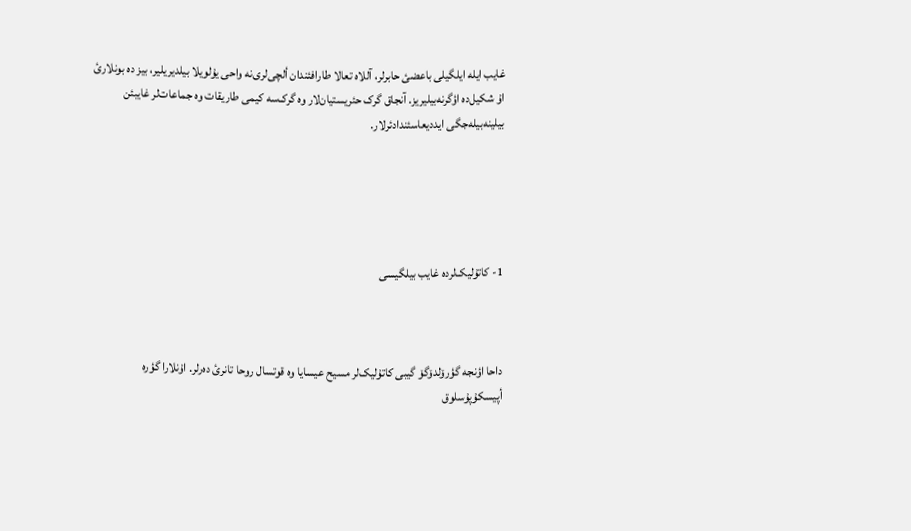غایب ایلە ایلگیلی باعضئ حابرلر، آللاە تعالا طارافئندان ألچی‌لری‌نە واحی یۇلویلا بیلدیریلیر، بیز دە بونلارئ اۇ شکیل‌دە اؤگرنەبیلیریز. آنجاق گرک حئریستیان‌لار وە گرک‌سە کیمی طاریقات وە جماعات‌لر غایبئن بیلینەبیلەجگی ایددیعاسئندادئرلار.





1- کاتۇلیک‌لردە غایب بیلگیسی



داحا اؤنجە گؤرۆلدۆگۆ گیبی کاتۇلیک‌لر مسیح عیسایا وە قوتسال روحا تانرئ دەرلر. اۇنلارا گؤرە أپیسکۇپۇسلوق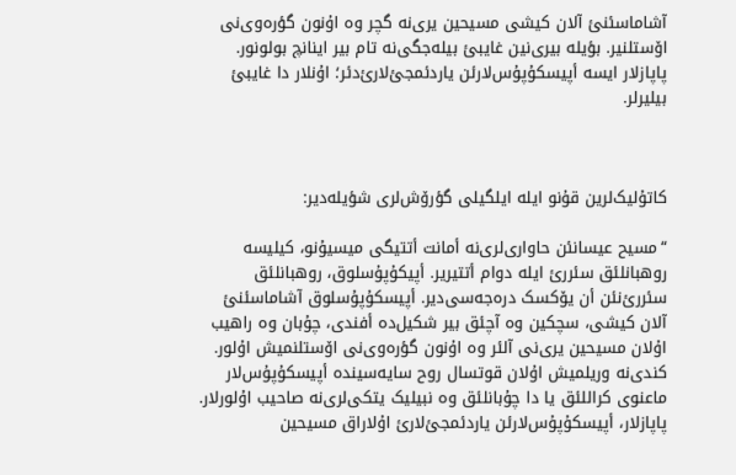آشاماسئنئ آلان کیشی مسیحین یری‌نە گچر وە اۇنون گؤرەوی‌نی اۆستلنیر. بؤیلە بیری‌نین غایبئ بیلەجگی‌نە تام بیر اینانچ بولونور. پاپازلار ایسە أپیسکۇپۇس‌لارئن یاردئمجئ‌لارئ‌دئر؛ اۇنلار دا غایبئ بیلیرلر.



کاتۇلیک‌لرین قۇنو ایلە ایلگیلی گؤرۆش‌لری شؤیلەدیر:

“مسیح عیسانئن حاواری‌لری‌نە أمانت أتتیگی میسیۇنو، کیلیسە روهبانلئق سئررئ ایلە دوام أتتیریر. أپیکۇپۇسلوق، روهبانلئق سئررئ‌نئن أن یۆکسک درەجەسی‌دیر. أپیسکۇپۇسلوق آشاماسئنئ آلان کیشی، سچکین وە آچئق بیر شکیل‌دە أفندی، چۇبان وە راهیب اۇلان مسیحین یری‌نی آلئر وە اۇنون گؤرەوی‌نی اۆستلنمیش اۇلور. کندی‌نە وریلمیش اۇلان قوتسال روح سایەسیندە أپیسکۇپۇس‌لار ماعنوی کراللئق یا دا چۇبانلئق وە نبیلیک یتکی‌لری‌نە صاحیب اۇلورلار. پاپازلار، أپیسکۇپۇس‌لارئن یاردئمجئ‌لارئ اۇلاراق مسیحین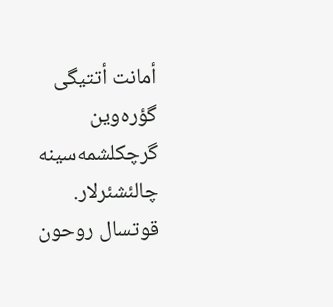أمانت أتتیگی گؤرەوین گرچکلشمەسینە چالئشئرلار. قوتسال روحون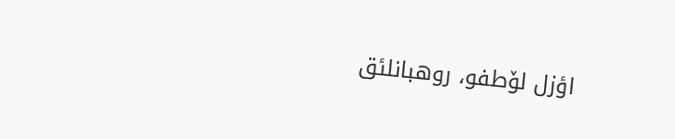اؤزل لۆطفو، روهبانلئق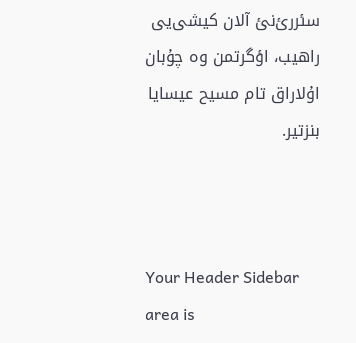سئررئ‌نئ آلان کیشی‌یی راهیب، اؤگرتمن وە چۇبان اۇلاراق تام مسیح عیسایا بنزتیر.



Your Header Sidebar area is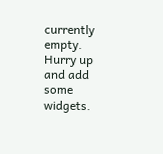currently empty. Hurry up and add some widgets.